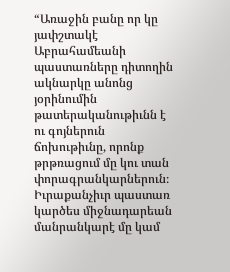“Առաջին բանը որ կը յափշտակէ Աբրահամեանի պաստառները դիտողին ակնարկը անոնց յօրինումին թատերականութիւնն է ու գոյներուն ճոխութիւնը, որոնք թրթռացում մը կու տան փորագրանկարներուն։ Իւրաքանչիւր պաստառ կարծես միջնադարեան մանրանկարէ մը կամ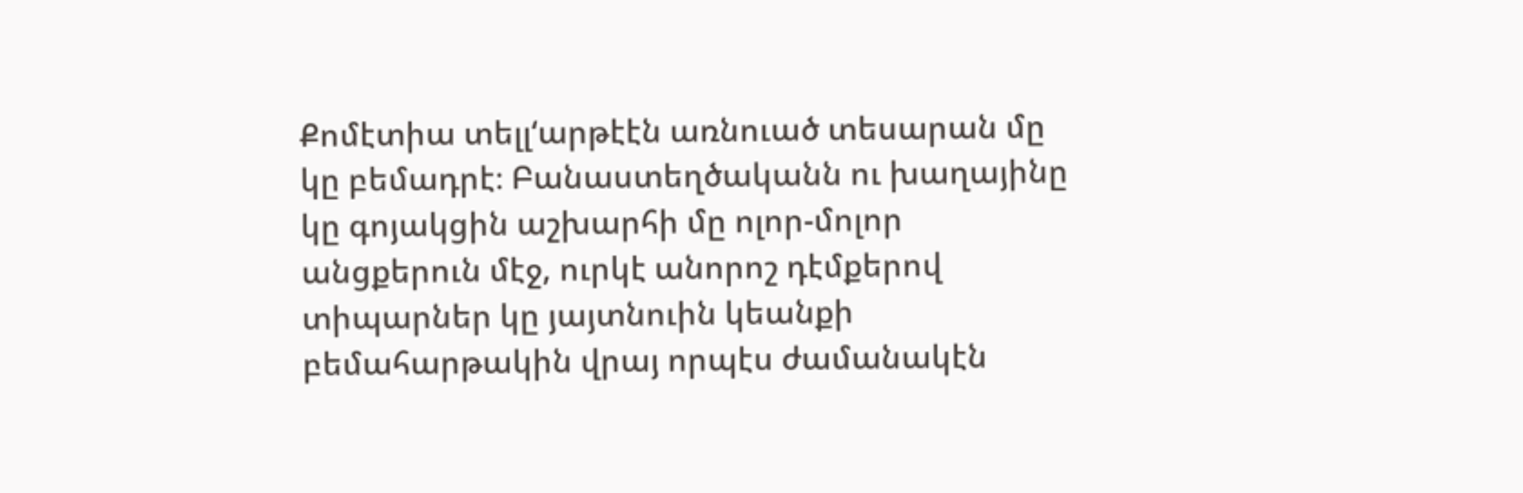Քոմէտիա տելլ‘արթէէն առնուած տեսարան մը կը բեմադրէ։ Բանաստեղծականն ու խաղայինը կը գոյակցին աշխարհի մը ոլոր-մոլոր անցքերուն մէջ, ուրկէ անորոշ դէմքերով տիպարներ կը յայտնուին կեանքի բեմահարթակին վրայ որպէս ժամանակէն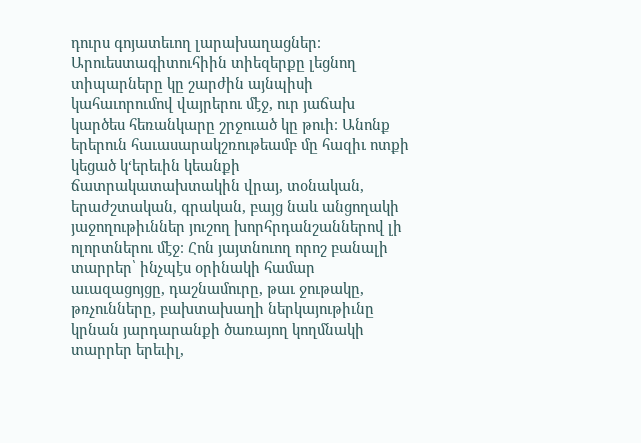դուրս գոյատեւող լարախաղացներ։
Արուեստագիտուհիին տիեզերքը լեցնող տիպարները կը շարժին այնպիսի կահաւորումով վայրերու մէջ, ուր յաճախ կարծես հեռանկարը շրջուած կը թուի։ Անոնք երերուն հաւասարակշռութեամբ մը հազիւ ոտքի կեցած կ‘երեւին կեանքի ճատրակատախտակին վրայ, տօնական, երաժշտական, գրական, բայց նաև անցողակի յաջողութիւններ յուշող խորհրդանշաններով լի ոլորտներու մէջ։ Հոն յայտնուող որոշ բանալի տարրեր՝ ինչպէս օրինակի համար աւազացոյցը, դաշնամուրը, թաւ ջութակը, թռչունները, բախտախաղի ներկայութիւնը կրնան յարդարանքի ծառայող կողմնակի տարրեր երեւիլ,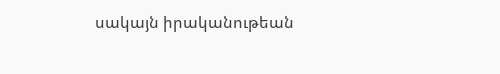սակայն իրականութեան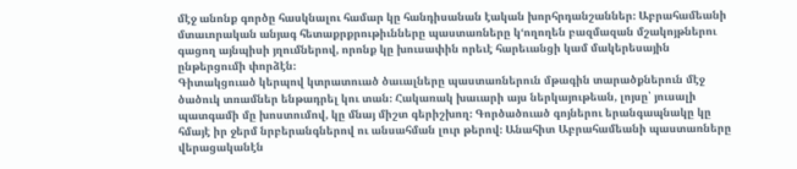մէջ անոնք գործը հասկնալու համար կը հանդիսանան էական խորհրդանշաններ։ Աբրահամեանի մտաւորական անյագ հետաքրքրութիւնները պաստառները կ‘ողողեն բազմազան մշակոյթներու գացող այնպիսի յղումներով, որոնք կը խուսափին որեւէ հարեւանցի կամ մակերեսային ընթերցումի փորձէն։
Գիտակցուած կերպով կտրատուած ծաւալները պաստառներուն մթագին տարածքներուն մէջ ծածուկ տռամներ ենթադրել կու տան։ Հակառակ խաւարի այս ներկայութեան, լոյսը՝ յուսալի պատգամի մը խոստումով, կը մնայ միշտ գերիշխող։ Գործածուած գոյներու երանգապնակը կը հմայէ իր ջերմ նրբերանգներով ու անսահման լուր թերով։ Անահիտ Աբրահամեանի պաստառները վերացականէն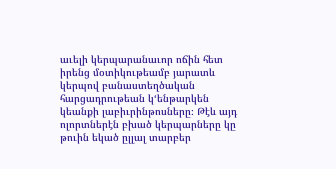աւելի կերպարանաւոր ոճին հետ իրենց մօտիկութեամբ յարատև կերպով բանաստեղծական հարցադրութեան կ‘ենթարկեն կեանքի լաբիւրինթոսները։ Թէև այդ ոլորտներէն բխած կերպարները կը թուին եկած ըլլալ տարբեր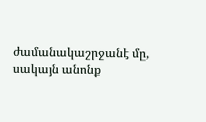ժամանակաշրջանէ մը, սակայն անոնք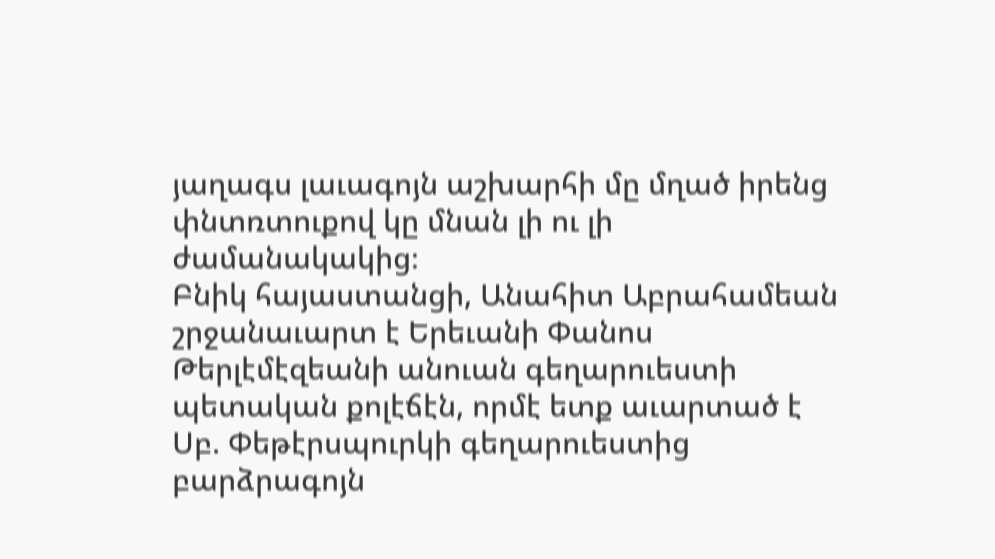յաղագս լաւագոյն աշխարհի մը մղած իրենց փնտռտուքով կը մնան լի ու լի ժամանակակից։
Բնիկ հայաստանցի, Անահիտ Աբրահամեան շրջանաւարտ է Երեւանի Փանոս Թերլէմէզեանի անուան գեղարուեստի պետական քոլէճէն, որմէ ետք աւարտած է Սբ. Փեթէրսպուրկի գեղարուեստից բարձրագոյն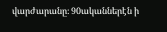վարժարանը։ 90ականներէն ի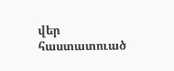վեր հաստատուած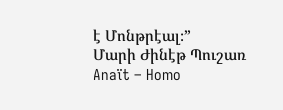է Մոնթրէալ։”
Մարի Ժինէթ Պուշառ
Anaït – Homo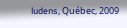ludens, Québec, 2009